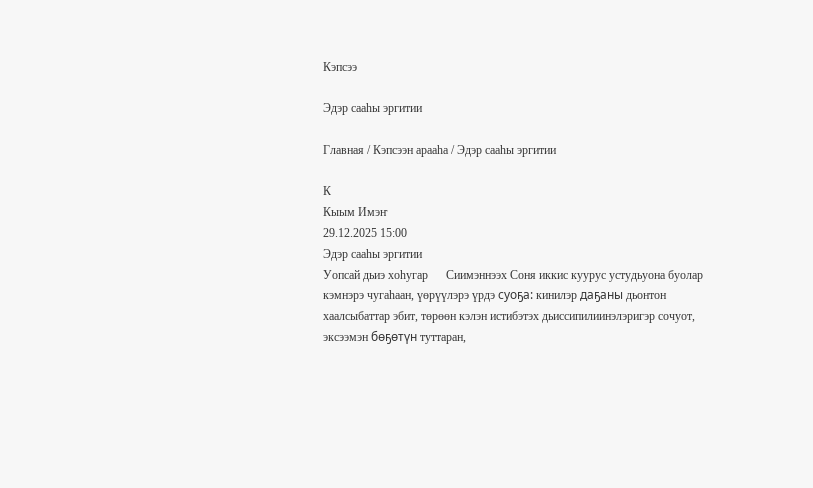Кэпсээ

Эдэр сааһы эргитии

Главная / Кэпсээн арааһа / Эдэр сааһы эргитии

К
Кыым Имэҥ
29.12.2025 15:00
Эдэр сааһы эргитии
Уопсай дьиэ хоһугар      Сиимэннээх Соня иккис куурус устудьуона буолар кэмнэрэ чугаһаан, үөрүүлэрэ үрдэ суоҕа: кинилэр даҕаны дьонтон хаалсыбаттар эбит, төрөөн кэлэн истибэтэх дьиссипилиинэлэригэр сочуот, эксээмэн бөҕөтүн туттаран,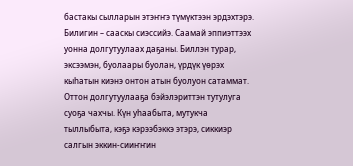бастакы сылларын этэҥҥэ түмүктээн эрдэхтэрэ.     Билигин – сааскы сиэссийэ. Саамай эппиэттээх уонна долгутуулаах даҕаны. Биллэн турар, эксээмэн, буолаары буолан, үрдүк үөрэх кыһатын киэнэ онтон атын буолуон сатаммат. Оттон долгутуулааҕа бэйэлэриттэн тутулуга суоҕа чахчы. Күн уһаабыта, мутукча тыллыбыта, кэҕэ кэрээбэккэ этэрэ, сиккиэр салгын эккин-сииҥҥин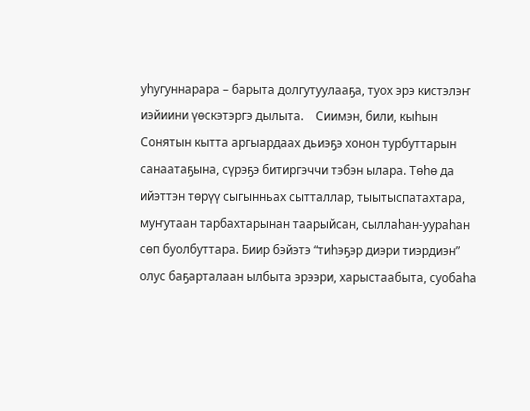уһугуннарара – барыта долгутуулааҕа, туох эрэ кистэлэҥ иэйиини үөскэтэргэ дылыта.    Сиимэн, били, кыһын Сонятын кытта аргыардаах дьиэҕэ хонон турбуттарын санаатаҕына, сүрэҕэ битиргэччи тэбэн ылара. Төһө да ийэттэн төрүү сыгынньах сытталлар, тыытыспатахтара, муҥутаан тарбахтарынан таарыйсан, сыллаһан-уураһан сөп буолбуттара. Биир бэйэтэ “тиһэҕэр диэри тиэрдиэн” олус баҕарталаан ылбыта эрээри, харыстаабыта, суобаһа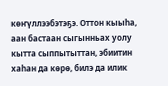көҥүллээбэтэҕэ. Оттон кыыһа, аан бастаан сыгынньах уолу кытта сыппытыттан, эбиитин хаһан да көрө, билэ да илик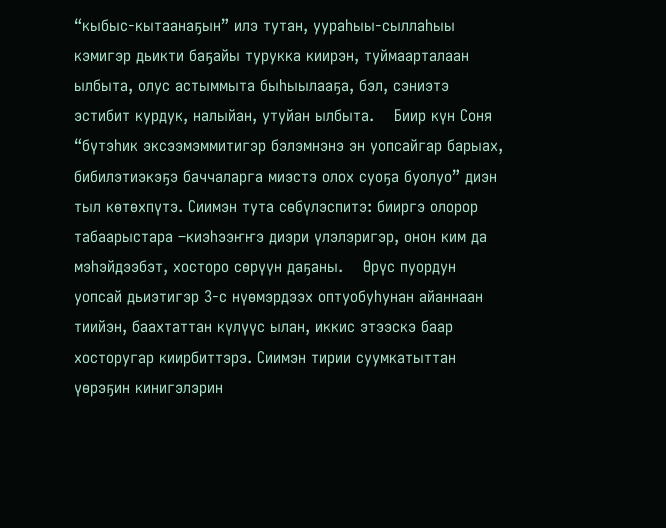“кыбыс-кытаанаҕын” илэ тутан, уураһыы-сыллаһыы кэмигэр дьикти баҕайы турукка киирэн, туймаарталаан ылбыта, олус астыммыта быһыылааҕа, бэл, сэниэтэ эстибит курдук, налыйан, утуйан ылбыта.    Биир күн Соня “бүтэһик эксээмэммитигэр бэлэмнэнэ эн уопсайгар барыах, бибилэтиэкэҕэ баччаларга миэстэ олох суоҕа буолуо” диэн тыл көтөхпүтэ. Сиимэн тута сөбүлэспитэ: бииргэ олорор табаарыстара –киэһээҥҥэ диэри үлэлэригэр, онон ким да мэһэйдээбэт, хосторо сөрүүн даҕаны.    Өрүс пуордун уопсай дьиэтигэр 3-с нүөмэрдээх оптуобуһунан айаннаан тиийэн, баахтаттан күлүүс ылан, иккис этээскэ баар хосторугар киирбиттэрэ. Сиимэн тирии суумкатыттан үөрэҕин кинигэлэрин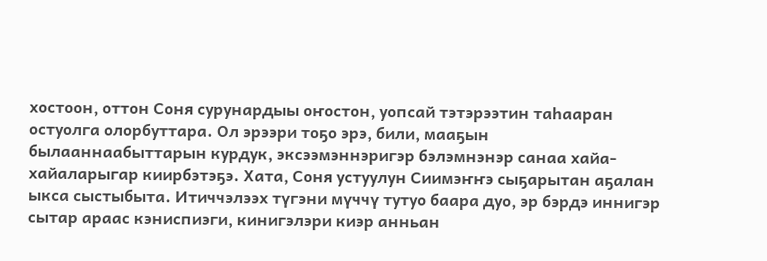хостоон, оттон Соня сурунардыы оҥостон, уопсай тэтэрээтин таһааран остуолга олорбуттара. Ол эрээри тоҕо эрэ, били, мааҕын былааннаабыттарын курдук, эксээмэннэригэр бэлэмнэнэр санаа хайа-хайаларыгар киирбэтэҕэ. Хата, Соня устуулун Сиимэҥҥэ сыҕарытан аҕалан ыкса сыстыбыта. Итиччэлээх түгэни мүччү тутуо баара дуо, эр бэрдэ иннигэр сытар араас кэниспиэги, кинигэлэри киэр анньан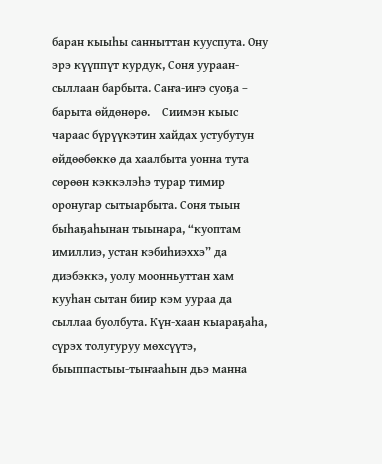баран кыыһы санныттан кууспута. Ону эрэ күүппүт курдук, Соня уураан-сыллаан барбыта. Саҥа-иҥэ суоҕа – барыта өйдөнөрө.    Сиимэн кыыс чараас бүрүүкэтин хайдах устубутун өйдөөбөккө да хаалбыта уонна тута сөрөөн кэккэлэһэ турар тимир оронугар сытыарбыта. Соня тыын быһаҕаһынан тыынара, “куоптам имиллиэ, устан кэбиһиэххэ” да диэбэккэ, уолу моонньуттан хам кууһан сытан биир кэм уураа да сыллаа буолбута. Күн-хаан кыараҕаһа, сүрэх толугуруу мөхсүүтэ, быыппастыы-тыҥааһын дьэ манна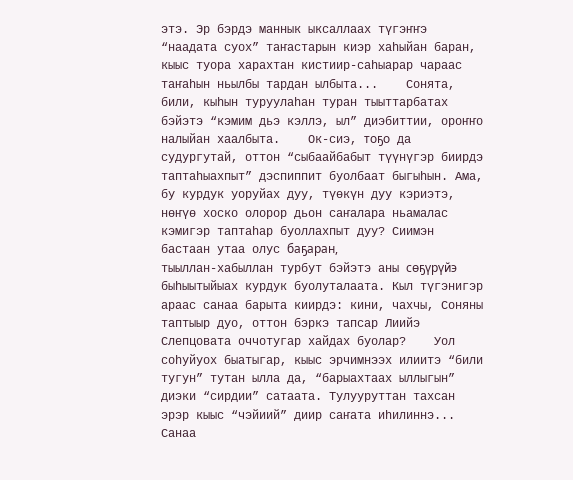этэ. Эр бэрдэ маннык ыксаллаах түгэҥҥэ “наадата суох” таҥастарын киэр хаһыйан баран, кыыс туора харахтан кистиир-саһыарар чараас таҥаһын ньылбы тардан ылбыта...    Сонята, били, кыһын туруулаһан туран тыыттарбатах бэйэтэ “кэмим дьэ кэллэ, ыл” диэбиттии, ороҥҥо налыйан хаалбыта.    Ок-сиэ, тоҕо да судургутай, оттон “сыбаайбабыт түүнүгэр биирдэ таптаһыахпыт” дэспиппит буолбаат быгыһын. Ама, бу курдук уоруйах дуу, түөкүн дуу кэриэтэ, нөҥүө хоско олорор дьон саҥалара ньамалас кэмигэр таптаһар буоллахпыт дуу? Сиимэн бастаан утаа олус баҕаран,
тыыллан-хабыллан турбут бэйэтэ аны сөҕүрүйэ быһыытыйыах курдук буолуталаата. Кыл түгэнигэр араас санаа барыта киирдэ: кини, чахчы, Соняны таптыыр дуо, оттон бэркэ тапсар Лиийэ Слепцовата оччотугар хайдах буолар?    Уол соһуйуох быатыгар, кыыс эрчимнээх илиитэ “били тугун” тутан ылла да, “барыахтаах ыллыгын” диэки “сирдии” сатаата. Тулууруттан тахсан эрэр кыыс “чэйиий” диир саҥата иһилиннэ...   Санаа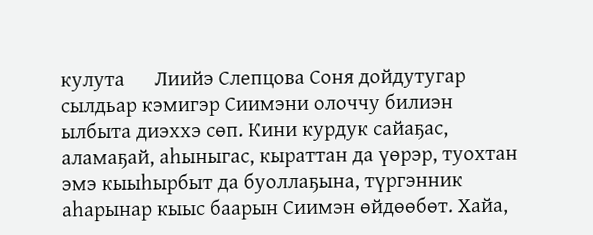кулута      Лиийэ Слепцова Соня дойдутугар сылдьар кэмигэр Сиимэни олоччу билиэн ылбыта диэххэ сөп. Кини курдук сайаҕас, аламаҕай, аһыныгас, кыраттан да үөрэр, туохтан эмэ кыыһырбыт да буоллаҕына, түргэнник аһарынар кыыс баарын Сиимэн өйдөөбөт. Хайа,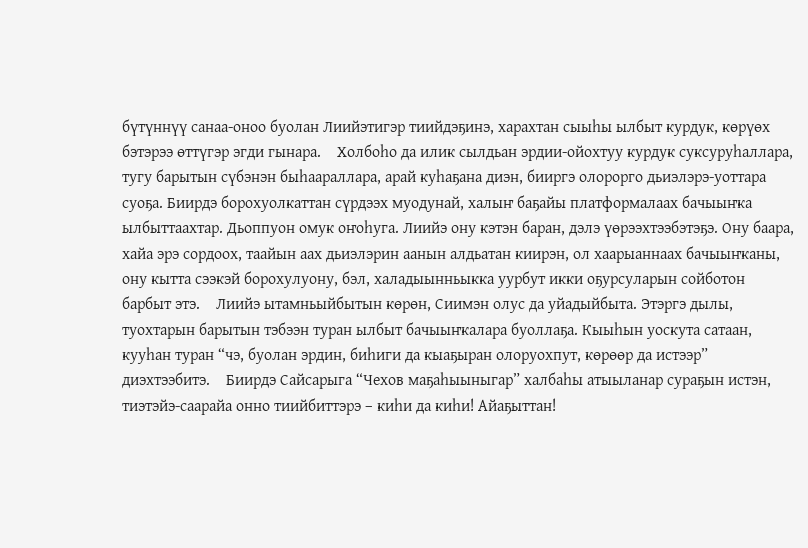бүтүннүү санаа-оноо буолан Лиийэтигэр тиийдэҕинэ, харахтан сыыһы ылбыт курдук, көрүөх бэтэрээ өттүгэр эгди гынара.    Холбоһо да илик сылдьан эрдии-ойохтуу курдук суксуруһаллара, тугу барытын сүбэнэн быһаараллара, арай куһаҕана диэн, бииргэ олорорго дьиэлэрэ-уоттара суоҕа. Биирдэ борохуолкаттан сүрдээх муодунай, халыҥ баҕайы платформалаах бачыыҥка ылбыттаахтар. Дьоппуон омук оҥоһуга. Лиийэ ону кэтэн баран, дэлэ үөрээхтээбэтэҕэ. Ону баара, хайа эрэ сордоох, таайын аах дьиэлэрин аанын алдьатан киирэн, ол хаарыаннаах бачыыҥканы, ону кытта сээкэй борохулуону, бэл, халадыынньыкка уурбут икки оҕурсуларын сойботон барбыт этэ.    Лиийэ ытамньыйбытын көрөн, Сиимэн олус да уйадыйбыта. Этэргэ дылы, туохтарын барытын тэбээн туран ылбыт бачыыҥкалара буоллаҕа. Кыыһын уоскута сатаан, кууһан туран “чэ, буолан эрдин, биһиги да кыаҕыран олоруохпут, көрөөр да истээр” диэхтээбитэ.    Биирдэ Сайсарыга “Чехов маҕаһыыныгар” халбаһы атыыланар сураҕын истэн, тиэтэйэ-саарайа онно тиийбиттэрэ – киһи да киһи! Айаҕыттан!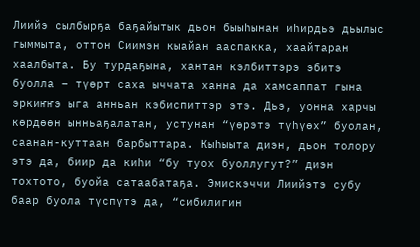Лиийэ сылбырҕа баҕайытык дьон быыһынан иһирдьэ дьылыс гыммыта, оттон Сиимэн кыайан ааспакка, хаайтаран  хаалбыта. Бу турдаҕына, хантан кэлбиттэрэ эбитэ буолла – түөрт саха ыччата ханна да хамсаппат гына эркиҥҥэ ыга анньан кэбиспиттэр этэ. Дьэ, уонна харчы көрдөөн ынньаҕалатан, устунан “үөрэтэ түһүөх” буолан, саанан-куттаан барбыттара. Кыһыыта диэн, дьон толору этэ да, биир да киһи “бу туох буоллугут?” диэн тохтото, буойа сатаабатаҕа. Эмискэччи Лиийэтэ субу баар буола түспүтэ да, “сибилигин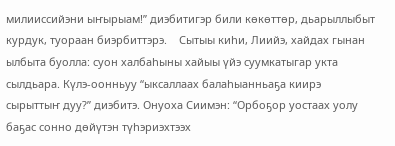милииссийэни ыҥырыам!” диэбитигэр били көкөттөр, дьарыллыбыт курдук, туораан биэрбиттэрэ.    Сытыы киһи, Лиийэ, хайдах гынан ылбыта буолла: суон халбаһыны хайыы үйэ суумкатыгар укта сылдьара. Күлэ-оонньуу “ыксаллаах балаһыанньаҕа киирэ сырыттыҥ дуу?” диэбитэ. Онуоха Сиимэн: “Орбоҕор уостаах уолу баҕас сонно дөйүтэн түһэриэхтээх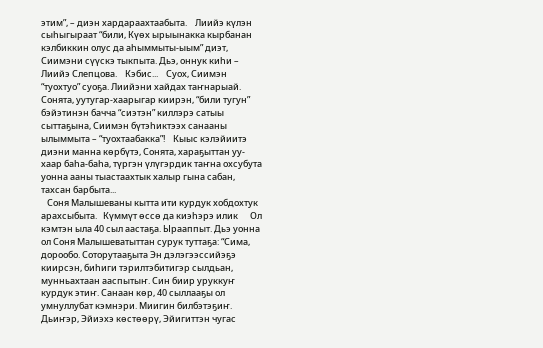этим”, – диэн хардараахтаабыта.    Лиийэ күлэн сыһыгыраат “били, Күөх ырыынакка кырбанан кэлбиккин олус да аһыммыты-ыым” диэт, Сиимэни сүүскэ тыкпыта. Дьэ, оннук киһи – Лиийэ Слепцова.    Кэбис...    Суох, Сиимэн “туохтуо” суоҕа. Лиийэни хайдах таҥнарыай. Сонята, уутугар-хаарыгар киирэн, “били тугун” бэйэтинэн бачча “сиэтэн” киллэрэ сатыы сыттаҕына, Сиимэн бүтэһиктээх санааны ылыммыта – “туохтаабакка”!    Кыыс кэлэйиитэ диэни манна көрбүтэ, Сонята, хараҕыттан уу-хаар баһа-баһа, түргэн үлүгэрдик таҥна охсубута уонна ааны тыастаахтык халыр гына сабан, тахсан барбыта...
   Соня Малышеваны кытта ити курдук хобдохтук арахсыбыта.   Күммүт өссө да киэһэрэ илик      Ол кэмтэн ыла 40 сыл аастаҕа. Ырааппыт. Дьэ уонна ол Соня Малышеватыттан сурук туттаҕа: “Сима, дорообо. Соторутааҕыта Эн дэлэгээссийэҕэ киирсэн, биһиги тэрилтэбитигэр сылдьан, мунньахтаан ааспытыҥ. Син биир уруккуҥ курдук этиҥ. Санаан көр, 40 сыллааҕы ол умнуллубат кэмнэри. Миигин билбэтэҕиҥ. Дьиҥэр, Эйиэхэ көстөөрү, Эйигиттэн чугас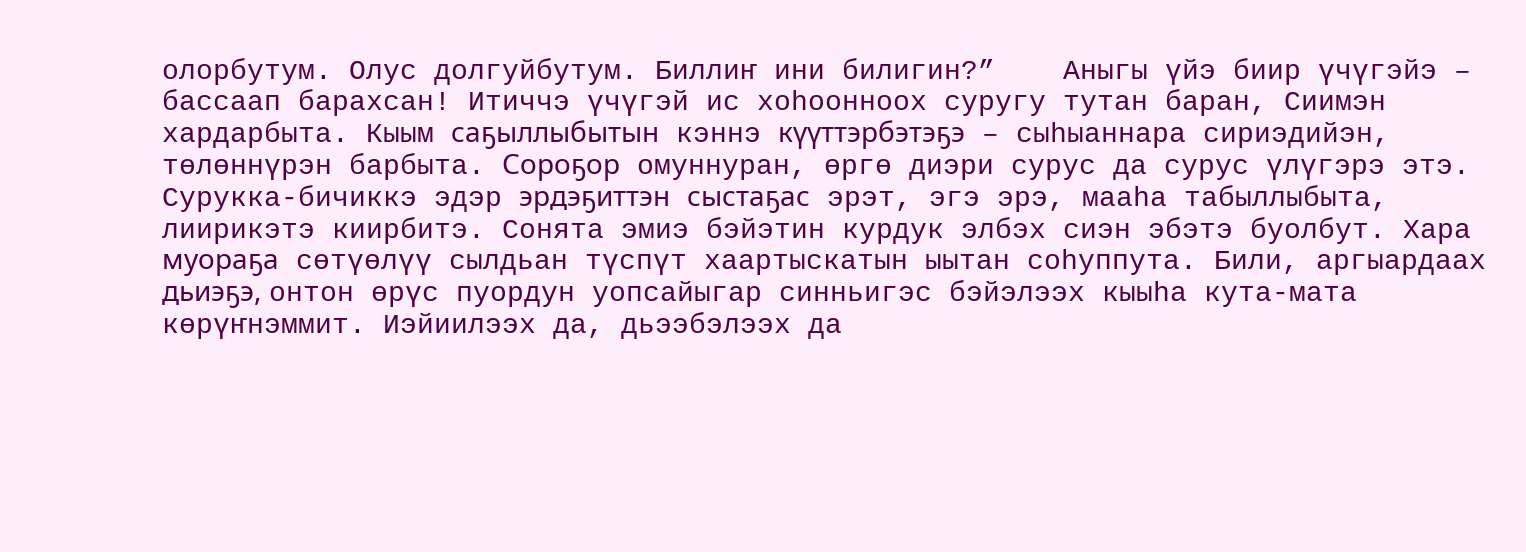олорбутум. Олус долгуйбутум. Биллиҥ ини билигин?”    Аныгы үйэ биир үчүгэйэ – бассаап барахсан! Итиччэ үчүгэй ис хоһоонноох суругу тутан баран, Сиимэн хардарбыта. Кыым саҕыллыбытын кэннэ күүттэрбэтэҕэ – сыһыаннара сириэдийэн, төлөннүрэн барбыта. Сороҕор омуннуран, өргө диэри сурус да сурус үлүгэрэ этэ.    Сурукка-бичиккэ эдэр эрдэҕиттэн сыстаҕас эрэт, эгэ эрэ, мааһа табыллыбыта, лиирикэтэ киирбитэ. Сонята эмиэ бэйэтин курдук элбэх сиэн эбэтэ буолбут. Хара муораҕа сөтүөлүү сылдьан түспүт хаартыскатын ыытан соһуппута. Били, аргыардаах дьиэҕэ, онтон өрүс пуордун уопсайыгар синньигэс бэйэлээх кыыһа кута-мата көрүҥнэммит. Иэйиилээх да, дьээбэлээх да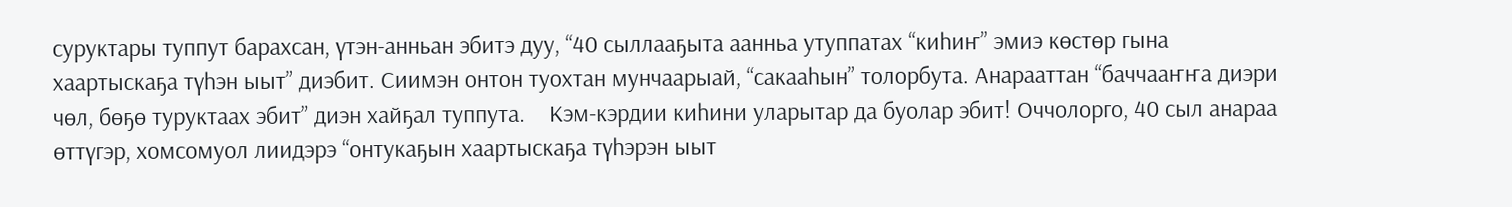суруктары туппут барахсан, үтэн-анньан эбитэ дуу, “40 сыллааҕыта аанньа утуппатах “киһиҥ” эмиэ көстөр гына хаартыскаҕа түһэн ыыт” диэбит. Сиимэн онтон туохтан мунчаарыай, “сакааһын” толорбута. Анарааттан “баччааҥҥа диэри чөл, бөҕө туруктаах эбит” диэн хайҕал туппута.    Кэм-кэрдии киһини уларытар да буолар эбит! Оччолорго, 40 сыл анараа өттүгэр, хомсомуол лиидэрэ “онтукаҕын хаартыскаҕа түһэрэн ыыт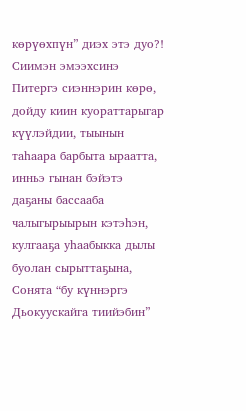көрүөхпүн” диэх этэ дуо?!    Сиимэн эмээхсинэ Питергэ сиэннэрин көрө, дойду киин куораттарыгар күүлэйдии, тыынын таһаара барбыта ыраатта, инньэ гынан бэйэтэ даҕаны бассааба чалыгырыырын кэтэһэн, кулгааҕа уһаабыкка дылы буолан сырыттаҕына, Сонята “бу күннэргэ Дьокуускайга тиийэбин”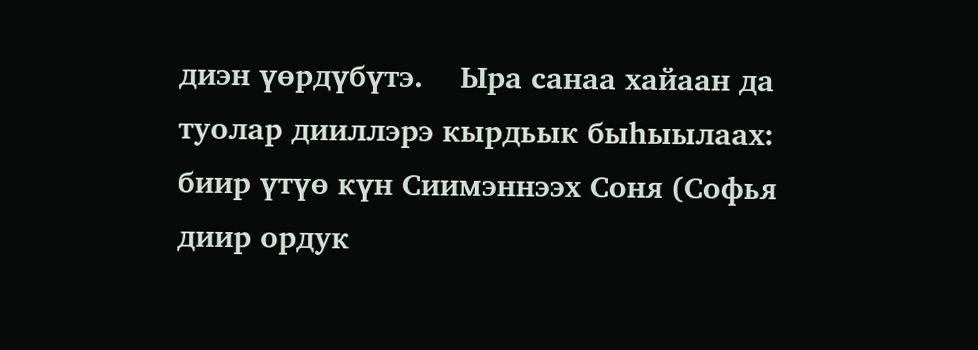диэн үөрдүбүтэ.    Ыра санаа хайаан да туолар дииллэрэ кырдьык быһыылаах: биир үтүө күн Сиимэннээх Соня (Софья диир ордук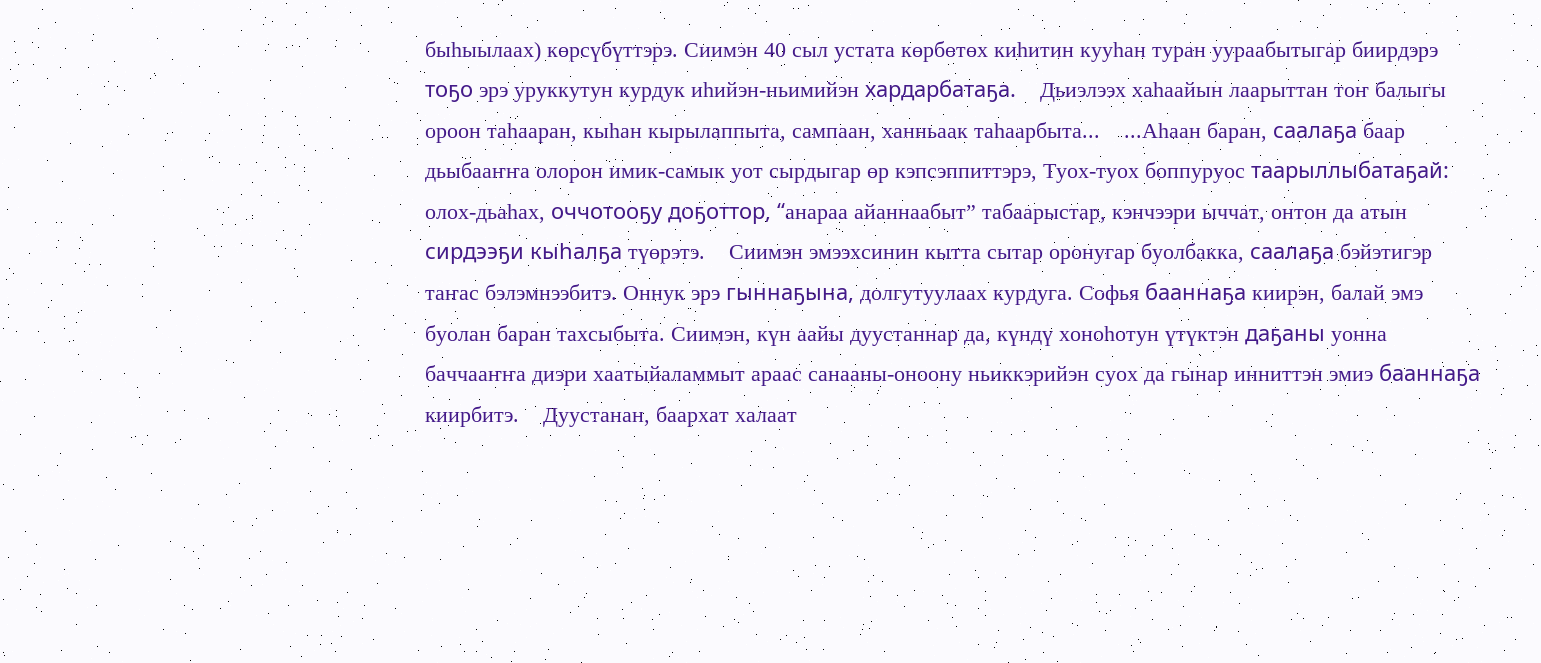быһыылаах) көрсүбүттэрэ. Сиимэн 40 сыл устата көрбөтөх киһитин кууһан туран уураабытыгар биирдэрэ тоҕо эрэ уруккутун курдук иһийэн-ньимийэн хардарбатаҕа.    Дьиэлээх хаһаайын лаарыттан тоҥ балыгы ороон таһааран, кыһан кырылаппыта, сампаан, ханньаак таһаарбыта...    ...Аһаан баран, саалаҕа баар дьыбааҥҥа олорон имик-самык уот сырдыгар өр кэпсэппиттэрэ, Туох-туох боппуруос таарыллыбатаҕай: олох-дьаһах, оччотооҕу доҕоттор, “анараа айаннаабыт” табаарыстар, кэнчээри ыччат, онтон да атын сирдээҕи кыһалҕа түөрэтэ.    Сиимэн эмээхсинин кытта сытар оронугар буолбакка, саалаҕа бэйэтигэр таҥас бэлэмнээбитэ. Оннук эрэ гыннаҕына, долгутуулаах курдуга. Софья бааннаҕа киирэн, балай эмэ буолан баран тахсыбыта. Сиимэн, күн аайы дуустаннар да, күндү хоноһотун үтүктэн даҕаны уонна баччааҥҥа диэри хаатыйаламмыт араас санааны-оноону ньиккэрийэн суох да гынар инниттэн эмиэ бааннаҕа киирбитэ.    Дуустанан, баархат халаат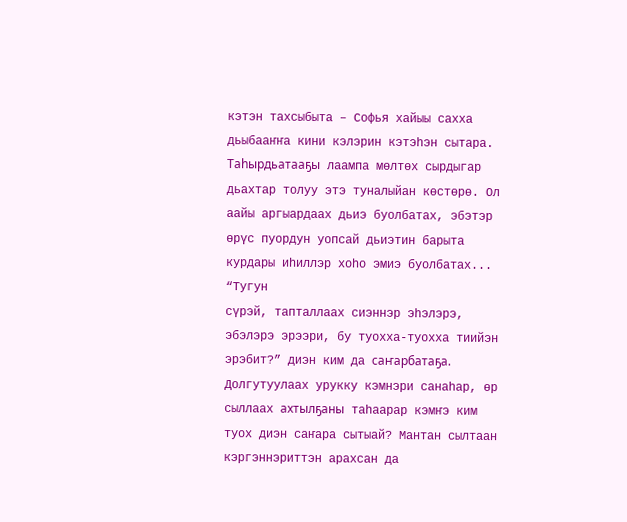кэтэн тахсыбыта – Софья хайыы сахха дьыбааҥҥа кини кэлэрин кэтэһэн сытара. Таһырдьатааҕы лаампа мөлтөх сырдыгар дьахтар толуу этэ туналыйан көстөрө. Ол аайы аргыардаах дьиэ буолбатах, эбэтэр өрүс пуордун уопсай дьиэтин барыта курдары иһиллэр хоһо эмиэ буолбатах...    “Тугун
сүрэй, тапталлаах сиэннэр эһэлэрэ, эбэлэрэ эрээри, бу туохха-туохха тиийэн эрэбит?” диэн ким да саҥарбатаҕа. Долгутуулаах урукку кэмнэри санаһар, өр сыллаах ахтылҕаны таһаарар кэмҥэ ким туох диэн саҥара сытыай? Мантан сылтаан кэргэннэриттэн арахсан да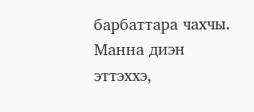барбаттара чахчы. Манна диэн эттэххэ,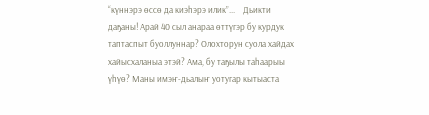“күннэрэ өссө да киэһэрэ илик”...    Дьикти даҕаны! Арай 40 сыл анараа өттүгэр бу курдук таптаспыт буоллуннар? Олохторун суола хайдах хайысхаланыа этэй? Ама, бу таҕылы таһаарыы үһүө? Маны имэҥ-дьалыҥ уотугар кытыаста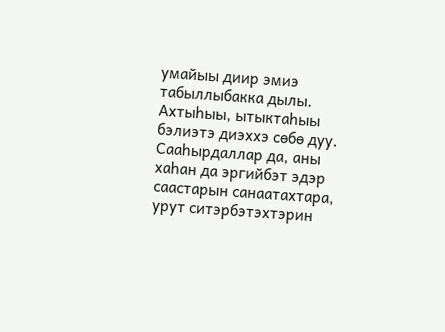умайыы диир эмиэ табыллыбакка дылы. Ахтыһыы, ытыктаһыы бэлиэтэ диэххэ сөбө дуу. Сааһырдаллар да, аны хаһан да эргийбэт эдэр саастарын санаатахтара, урут ситэрбэтэхтэрин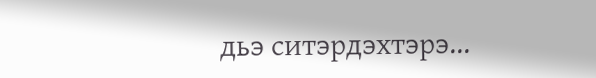дьэ ситэрдэхтэрэ...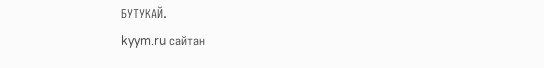БУТУКАЙ.
kyym.ru сайтан